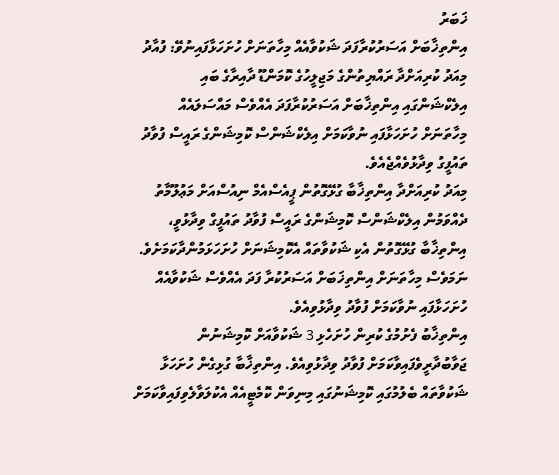ޚަބަރު
އިންތިޚާބަށް އަސަރުކުރާފަދަ ޝަކުވާއެއް މިހާތަނަށް ހުށަހަޅާފައިނުވޭ: ފުއާދު
މިއަދު ކުރިއަށްދާ ރައްޔިތުންގެ މަޖިލީހުގެ ކޮމަންޑޫ ދާއިރާގެ ބައި އިލެކްޝަންގައި އިންތިޚާބަށް އަސަރުކުރާފަދަ އެއްވެސް މައްސަލައެއް މިހާތަނަށް ހުށަހަޅާފައި ނުވާކަމަށް އިލެކްޝަންސް ކޮމިޝަންގެ ރައީސް ފުވާދު ތައުފީގު ވިދާޅުވެއްޖެއެވެ.
މިއަދު ކުރިއަށްދާ އިންތިޚާބާ ގުޅޭގޮތުން ޕީއެސްއެމް ނިއުސްއަށް މަޢުލޫމާތު ދެއްވަމުން އިލެކްޝަންސް ކޮމިޝަންގެ ރައީސް ފުވާދު ތައުފީގް ވިދާޅުވީ، އިންތިޚާބާ ގުޅޭގޮތުން އެކި ޝަކުވާތައް އެކޮމިޝަނަށް ހުށަހަޅަމުންދާކަމަށެވެ. ނަމަވެސް މިހާތަނަށް އިންތިޚަބަށް އަސަރުކުރާ ފަދަ އެއްވެސް ޝަކުވާއެއް ހުށަހަޅާފައި ނުވާކަމަށް ފުވާދު ވިދާޅުވިއެވެ.
އިންތިޚާބު ފެށުމުގެ ކުރިން ހުށަހެޅި 3 ޝަކުވާއަށް ކޮމިޝަނުން ޖަވާބުދާރީވެފައިވާކަމަށް ފުވާދު ވިދާޅުވިއެވެ. އިންތިޚާބާ ގުޅިގެން ހުށަހަޅާ ޝަކުވާތައް ބެލުމުގައި ކޮމިޝަނުގައި މިނިވަން ކޮމެޓީއެއް އެކުލަވާލެވިފައިވާކަމަށް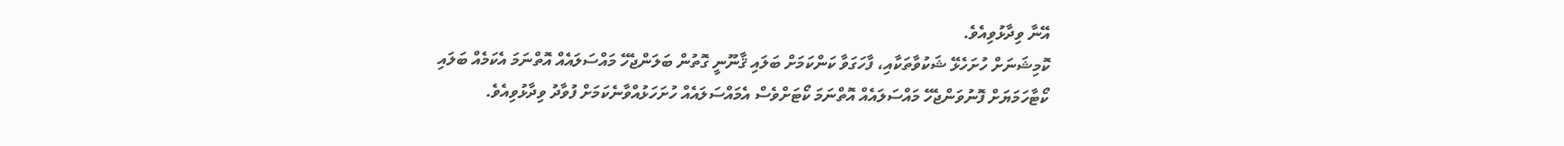އޭނާ ވިދާޅުވިއެވެ.
ކޮމިޝަނަށް ހުށަހެޅޭ ޝަކުވާތަކާއި، ފާހަގަވާ ކަންކަމަށް ބަލައި ޤާނޫނީ ގޮތުން ބަލަންޖެހޭ މައްސަލައެއް އޮތްނަމަ އެކަމެއް ބަލައި ކޯޓާހަމަޔަށް ފޮނުވަންޖެހޭ މައްސަލައެއް އޮތްނަމަ ކޯޓަށްވެސް އެމައްސަލައެއް ހުށަހަޅުއްވާނެކަމަށް ފުވާދު ވިދާޅުވިއެވެ.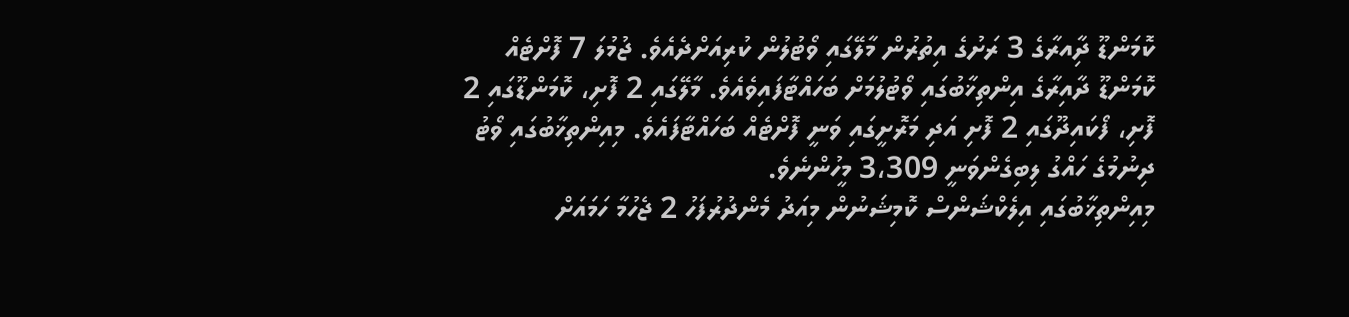ކޮމަންޑޫ ދާިއރާގެ 3 ރަށުގެ އިތުރުން މާލޭގައި ވޯޓުލުން ކުރިއަށްދެއެވެ. ޖުމުލަ 7 ފޮށްޓެއް ކޮމަންޑޫ ދާއިރާގެ އިންތިޚާބުގައި ވޯޓުލުމަށް ބަހައްޓާފައިވެއެވެ. މާލޭގައި 2 ފޮށި، ކޮމަންޑޫގައި 2 ފޮށި، ފޯކައިދޫގައި 2 ފޮށި އަދި މަރޮށީގައި ވަނީ ފޮށްޓެއް ބަހައްޓާފައެވެ. މިއިންތިޚާބުގައި ވޯޓު ދިނުމުގެ ހައްގު ލިބިގެންވަނީ 3،309 މީހުންނެވެ.
މިއިންތިޚާބުގައި އިލެކްޝަންސް ކޮމިޝަނުން މިއަދު މެންދުރުފަހު 2 ޖެހުމާ ހަމައަށް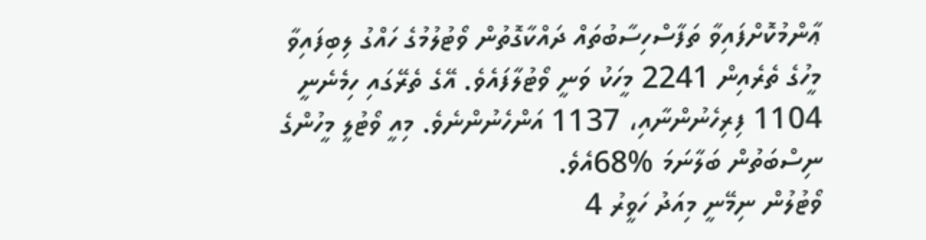ޢާންމުކޮށްފައިވާ ތަފާސްހިސާބުތައް ދައްކާގޮތުން ވޯޓުލުމުގެ ހައްގު ލިބިފައިވާ މީހުގެ ތެރެއިން 2241 މީހަކު ވަނީ ވޯޓުލާފައެވެ. އޭގެ ތެރޭގައި ހިމެނެނީ 1104 ފިރިހެނުންނާއި، 1137 އަންހެނުންނެވެ. މިއީ ވޯޓުލީ މީހުންގެ ނިސްބަތުން ބަލާނަމަ %68އެވެ.
ވޯޓުލުން ނިމޭނީ މިއަދު ހަވީރު 4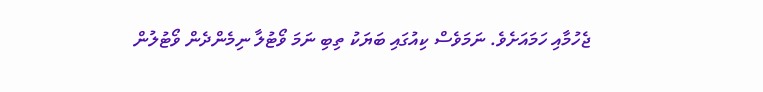ޖެހުމާއި ހަމައަށެވެ. ނަމަވެސް ކިއުގައި ބަޔަކު ތިބި ނަމަ ވޯޓުލާ ނިމެންދެން ވޯޓުލުން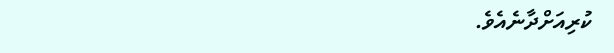ކުރިއަށްދާނެއެވެ.